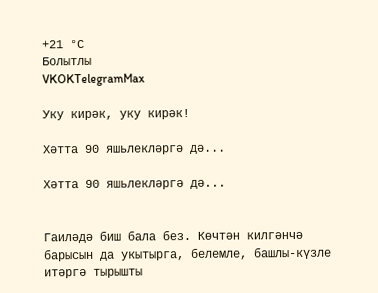+21 °С
Болытлы
VKOKTelegramMax

Уку кирәк, уку кирәк!

Хәтта 90 яшьлекләргә дә...

Хәтта 90 яшьлекләргә дә...


Гаиләдә биш бала без. Көчтән килгәнчә барысын да укытырга, белемле, башлы-күзле итәргә тырышты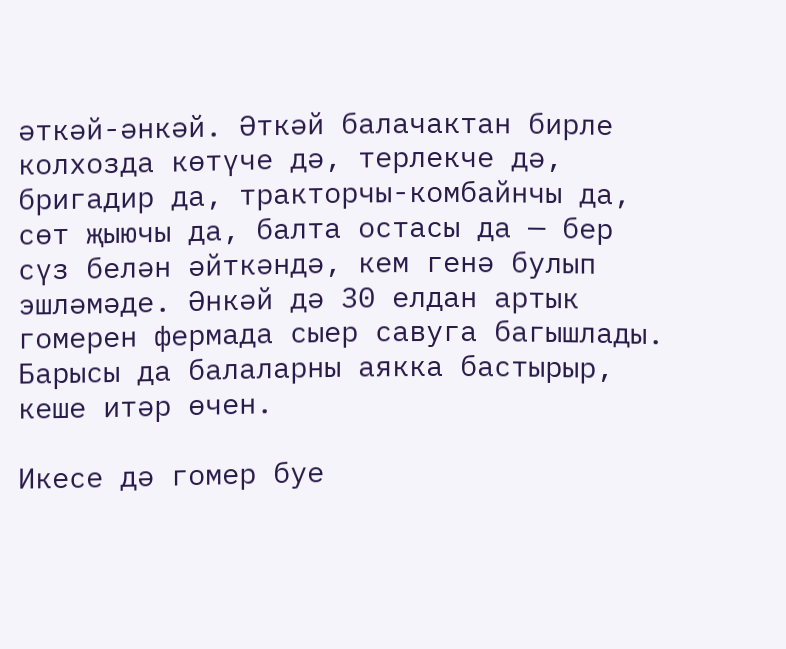әткәй-әнкәй. Әткәй балачактан бирле колхозда көтүче дә, терлекче дә, бригадир да, тракторчы-комбайнчы да, сөт җыючы да, балта остасы да — бер сүз белән әйткәндә, кем генә булып эшләмәде. Әнкәй дә 30 елдан артык гомерен фермада сыер савуга багышлады. Барысы да балаларны аякка бастырыр, кеше итәр өчен.

Икесе дә гомер буе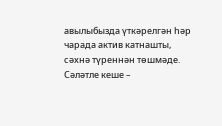авылыбызда үткәрелгән һәр чарада актив катнашты, сәхнә түреннән төшмәде. Сәләтле кеше –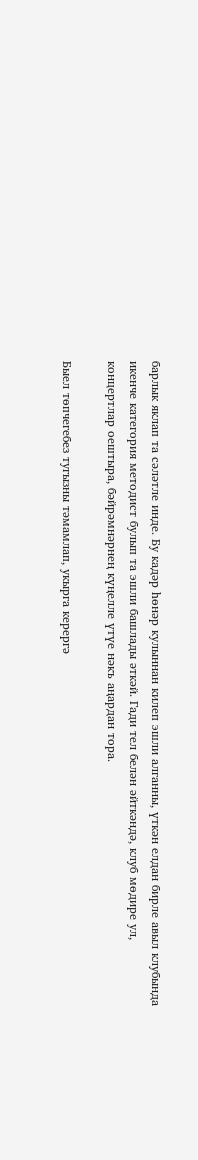барлык яклап та сәләтле инде. Бу кадәр һөнәр кулыннан килеп эшли алганны, үткән елдан бирле авыл клубында икенче категория методист булып та эшли башлады әткәй. Гади тел белән әйткәндә, клуб мөдире ул, концертлар оештыра, бәйрәмнәрнең күңелле үтүе нәкъ аңардан тора.

Быел төпчегебез тугызны тәмамлап, укырга керергә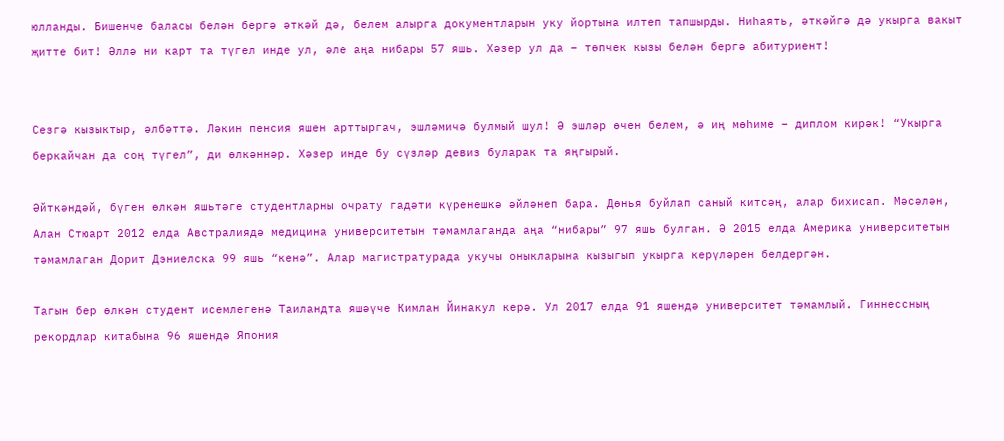юлланды. Бишенче баласы белән бергә әткәй дә, белем алырга документларын уку йортына илтеп тапшырды. Ниһаять, әткәйгә дә укырга вакыт җитте бит! Әллә ни карт та түгел инде ул, әле аңа нибары 57 яшь. Хәзер ул да – төпчек кызы белән бергә абитуриент!


Сезгә кызыктыр, әлбәттә. Ләкин пенсия яшен арттыргач, эшләмичә булмый шул! Ә эшләр өчен белем, ә иң мөһиме – диплом кирәк! “Укырга беркайчан да соң түгел”, ди өлкәннәр. Хәзер инде бу сүзләр девиз буларак та яңгырый.

Әйткәндәй, бүген өлкән яшьтәге студентларны очрату гадәти күренешкә әйләнеп бара. Дөнья буйлап саный китсәң, алар бихисап. Мәсәлән, Алан Стюарт 2012 елда Австралиядә медицина университетын тәмамлаганда аңа “нибары” 97 яшь булган. Ә 2015 елда Америка университетын тәмамлаган Дорит Дэниелска 99 яшь “кенә”. Алар магистратурада укучы оныкларына кызыгып укырга керүләрен белдергән.

Тагын бер өлкән студент исемлегенә Таиландта яшәүче Кимлан Йинакул керә. Ул 2017 елда 91 яшендә университет тәмамлый. Гиннессның рекордлар китабына 96 яшендә Япония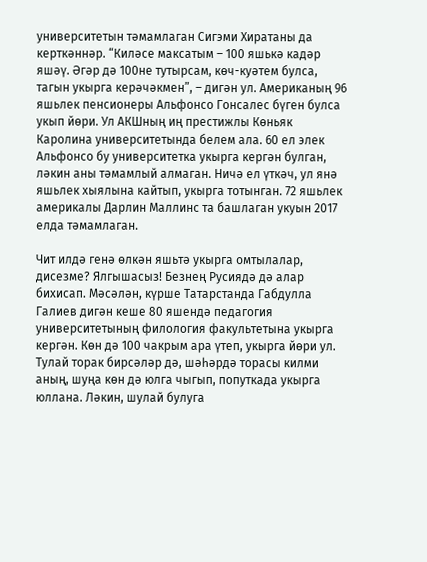университетын тәмамлаган Сигэми Хиратаны да керткәннәр. “Киләсе максатым – 100 яшькә кадәр яшәү. Әгәр дә 100не тутырсам, көч-куәтем булса, тагын укырга керәчәкмен”, – дигән ул. Американың 96 яшьлек пенсионеры Альфонсо Гонсалес бүген булса укып йөри. Ул АКШның иң престижлы Көньяк Каролина университетында белем ала. 60 ел элек Альфонсо бу университетка укырга кергән булган, ләкин аны тәмамлый алмаган. Ничә ел үткәч, ул янә яшьлек хыялына кайтып, укырга тотынган. 72 яшьлек америкалы Дарлин Маллинс та башлаган укуын 2017 елда тәмамлаган.

Чит илдә генә өлкән яшьтә укырга омтылалар, дисезме? Ялгышасыз! Безнең Русиядә дә алар бихисап. Мәсәлән, күрше Татарстанда Габдулла Галиев дигән кеше 80 яшендә педагогия университетының филология факультетына укырга кергән. Көн дә 100 чакрым ара үтеп, укырга йөри ул. Тулай торак бирсәләр дә, шәһәрдә торасы килми аның, шуңа көн дә юлга чыгып, попуткада укырга юллана. Ләкин, шулай булуга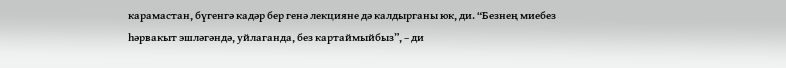карамастан, бүгенгә кадәр бер генә лекцияне дә калдырганы юк, ди. “Безнең миебез һәрвакыт эшләгәндә, уйлаганда, без картаймыйбыз”, – ди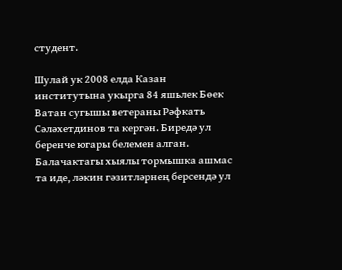студент.

Шулай ук 2008 елда Казан институтына укырга 84 яшьлек Бөек Ватан сугышы ветераны Рәфкать Сәләхетдинов та кергән. Биредә ул беренче югары белемен алган. Балачактагы хыялы тормышка ашмас та иде, ләкин гәзитләрнең берсендә ул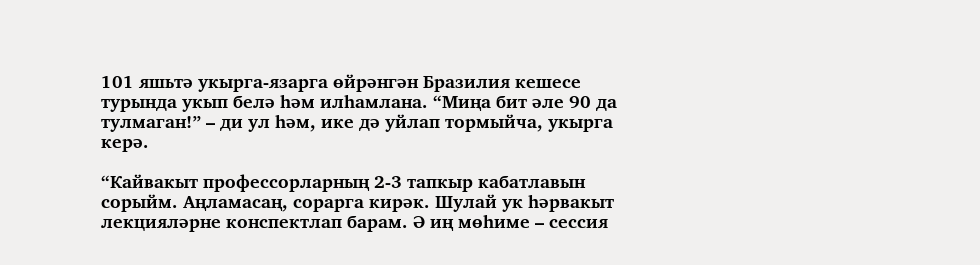101 яшьтә укырга-язарга өйрәнгән Бразилия кешесе турында укып белә һәм илһамлана. “Миңа бит әле 90 да тулмаган!” – ди ул һәм, ике дә уйлап тормыйча, укырга керә.

“Кайвакыт профессорларның 2-3 тапкыр кабатлавын сорыйм. Аңламасаң, сорарга кирәк. Шулай ук һәрвакыт лекцияләрне конспектлап барам. Ә иң мөһиме – сессия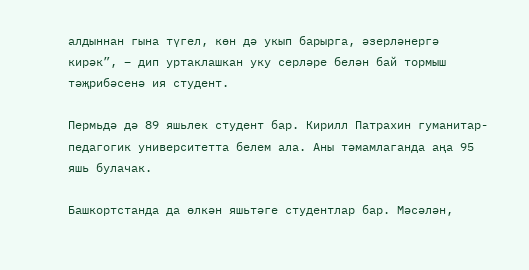алдыннан гына түгел, көн дә укып барырга, әзерләнергә кирәк”, – дип уртаклашкан уку серләре белән бай тормыш тәҗрибәсенә ия студент.

Пермьдә дә 89 яшьлек студент бар. Кирилл Патрахин гуманитар-педагогик университетта белем ала. Аны тәмамлаганда аңа 95 яшь булачак.

Башкортстанда да өлкән яшьтәге студентлар бар. Мәсәлән,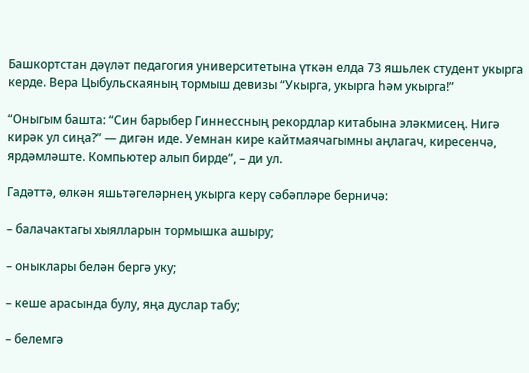Башкортстан дәүләт педагогия университетына үткән елда 73 яшьлек студент укырга керде. Вера Цыбульскаяның тормыш девизы “Укырга, укырга һәм укырга!”

“Оныгым башта: “Син барыбер Гиннессның рекордлар китабына эләкмисең. Нигә кирәк ул сиңа?” — дигән иде. Уемнан кире кайтмаячагымны аңлагач, киресенчә, ярдәмләште. Компьютер алып бирде”, – ди ул.

Гадәттә, өлкән яшьтәгеләрнең укырга керү сәбәпләре берничә:

– балачактагы хыялларын тормышка ашыру;

– оныклары белән бергә уку;

– кеше арасында булу, яңа дуслар табу;

– белемгә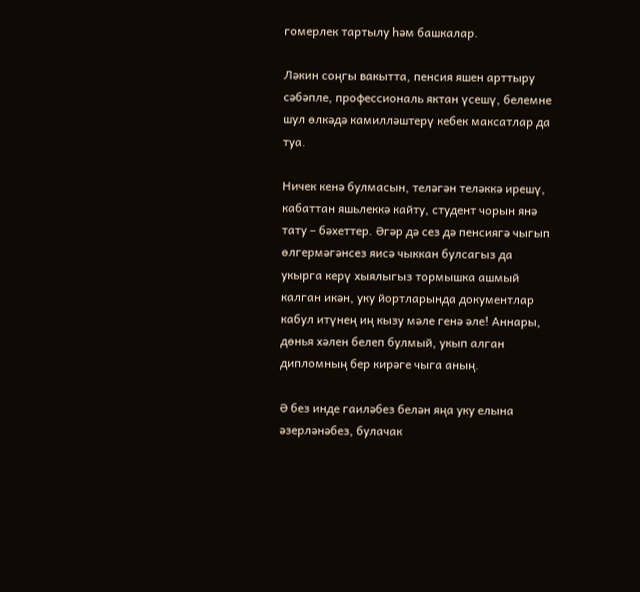гомерлек тартылу һәм башкалар.

Ләкин соңгы вакытта, пенсия яшен арттыру сәбәпле, профессиональ яктан үсешү, белемне шул өлкәдә камилләштерү кебек максатлар да туа.

Ничек кенә булмасын, теләгән теләккә ирешү, кабаттан яшьлеккә кайту, студент чорын янә тату – бәхеттер. Әгәр дә сез дә пенсиягә чыгып өлгермәгәнсез яисә чыккан булсагыз да укырга керү хыялыгыз тормышка ашмый калган икән, уку йортларында документлар кабул итүнең иң кызу мәле генә әле! Аннары, дөнья хәлен белеп булмый, укып алган дипломның бер кирәге чыга аның.

Ә без инде гаиләбез белән яңа уку елына әзерләнәбез, булачак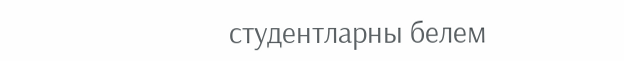студентларны белем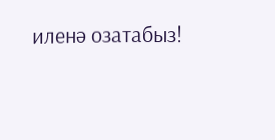иленә озатабыз!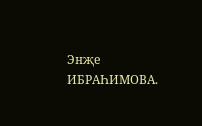Энҗе ИБРАҺИМОВА.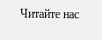Читайте нас